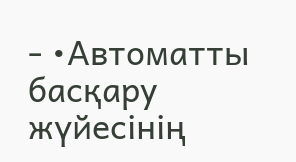- •Автоматты басқару жүйесінің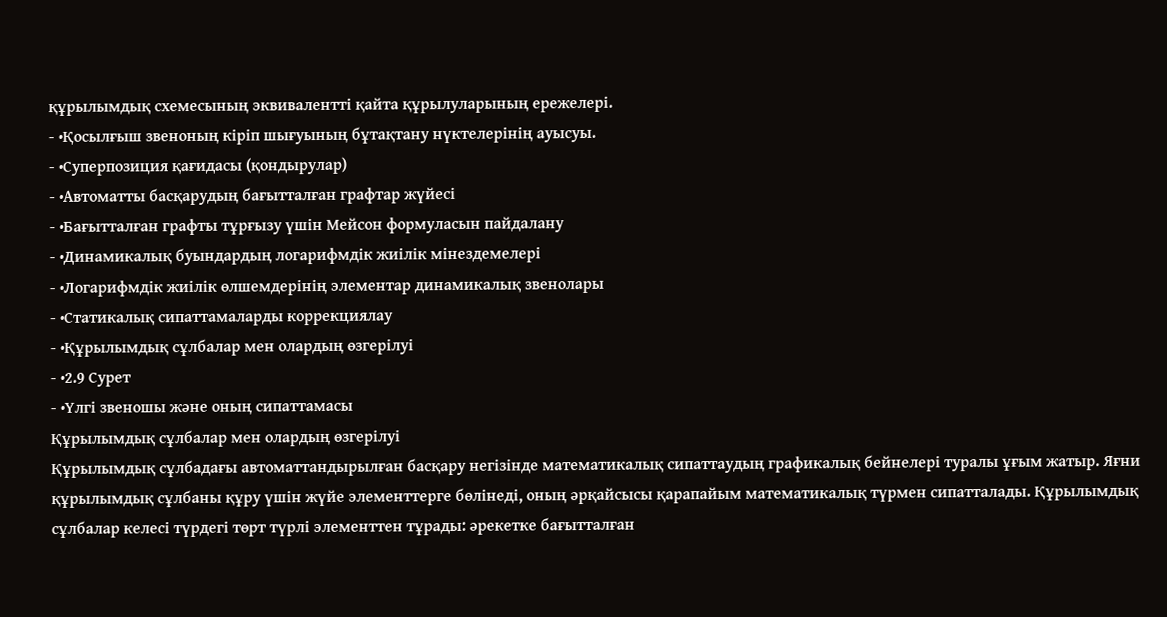құрылымдық схемесының эквивалентті қайта құрылуларының ережелері.
- •Қосылғыш звеноның кіріп шығуының бұтақтану нүктелерінің ауысуы.
- •Суперпозиция қағидасы (қондырулар)
- •Автоматты басқарудың бағытталған графтар жүйесі
- •Бағытталған графты тұрғызу үшін Мейсон формуласын пайдалану
- •Динамикалық буындардың логарифмдік жиілік мінездемелері
- •Логарифмдік жиілік өлшемдерінің элементар динамикалық звенолары
- •Статикалық сипаттамаларды коррекциялау
- •Құрылымдық сұлбалар мен олардың өзгерілуі
- •2.9 Сурет
- •Үлгі звеношы және оның сипаттамасы
Құрылымдық сұлбалар мен олардың өзгерілуі
Құрылымдық сұлбадағы автоматтандырылған басқару негізінде математикалық сипаттаудың графикалық бейнелері туралы ұғым жатыр. Яғни құрылымдық сұлбаны құру үшін жүйе элементтерге бөлінеді, оның әрқайсысы қарапайым математикалық түрмен сипатталады. Құрылымдық сұлбалар келесі түрдегі төрт түрлі элементтен тұрады: әрекетке бағытталған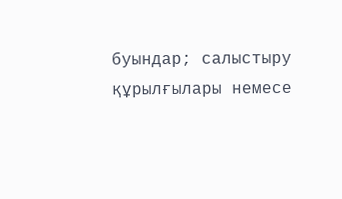буындар; салыстыру құрылғылары немесе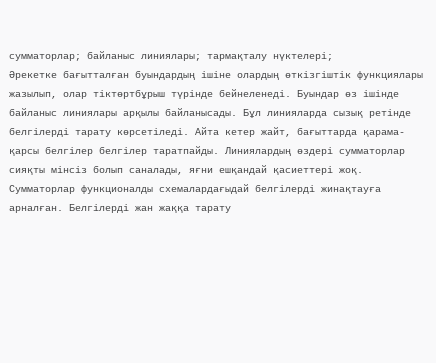сумматорлар; байланыс линиялары; тармақталу нүктелері;
Әрекетке бағытталған буындардың ішіне олардың өткізгіштік функциялары жазылып, олар тіктөртбұрыш түрінде бейнеленеді. Буындар өз ішінде байланыс линиялары арқылы байланысады. Бұл линияларда сызық ретінде белгілерді тарату көрсетіледі. Айта кетер жайт, бағыттарда қарама-қарсы белгілер белгілер таратпайды. Линиялардың өздері сумматорлар сияқты мінсіз болып саналады, яғни ешқандай қасиеттері жоқ.
Сумматорлар функционалды схемалардағыдай белгілерді жинақтауға арналған. Белгілерді жан жаққа тарату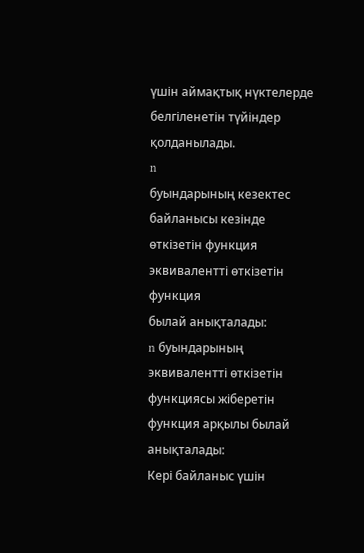үшін аймақтық нүктелерде белгіленетін түйіндер қолданылады.
n
буындарының кезектес байланысы кезінде
өткізетін функция
эквивалентті өткізетін функция
былай анықталады:
n буындарының эквивалентті өткізетін функциясы жіберетін функция арқылы былай анықталады:
Кері байланыс үшін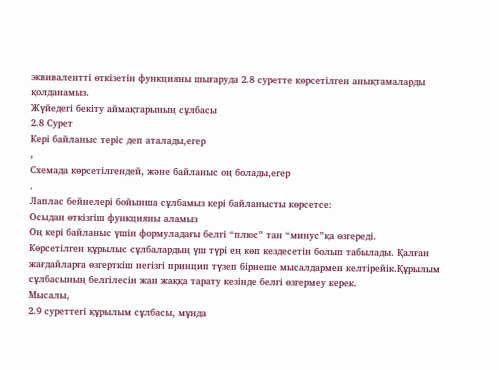эквивалентті өткізетін функцияны шығаруда 2.8 суретте көрсетілген анықтамаларды қолданамыз.
Жүйедегі бекіту аймақтарының сұлбасы
2.8 Сурет
Кері байланыс теріс деп аталады,егер
,
Схемада көрсетілгендей, және байланыс оң болады,егер
.
Лаплас бейнелері бойынша сұлбамыз кері байланысты көрсетсе:
Осыдан өткізгіш функцияны аламыз
Оң кері байланыс үшін формуладағы белгі “плюс” тан “минус”қа өзгереді.
Көрсетілген құрылыс сұлбалардың үш түрі ең көп кездесетін болып табылады. Қалған жағдайларға өзгерткіш негізгі принцип түзеп бірнеше мысалдармен келтірейік.Құрылым сұлбасының белгілесін жан жаққа тарату кезінде белгі өзгермеу керек.
Мысалы,
2.9 суреттегі құрылым сұлбасы, мұнда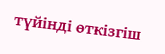түйінді өткізгіш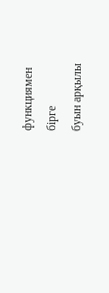функциямен
бірге
буын арқылы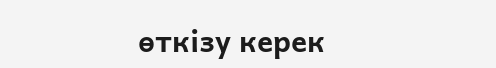өткізу керек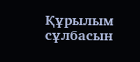Құрылым сұлбасын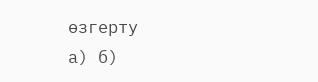өзгерту
а) б)